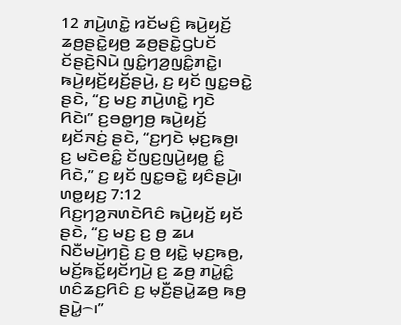12 ꤊꤣꤧ꤬ꤛꤢꤧ꤭ ꤙꤢꤩꤗꤢꤨ꤬ ꤒꤣꤧ꤬ꤟꤢꤩ꤬ ꤘꤥ꤬ꤔꤢꤧ꤭ꤟꤥ꤬ ꤘꤥ꤬ꤔꤢꤧ꤭ꤞꤝꤢꤩ ꤢꤩꤔꤢꤧ꤬ꤡꤣꤧ ꤜꤢꤨ꤭ꤚꤤ꤬ꤜꤢꤨ꤭ꤊꤢꤧ꤭꤯ ꤒꤣꤧ꤬ꤟꤢꤩ꤬ꤟꤢꤩ꤬ꤔꤣꤧ꤬, ꤢ꤬ ꤟꤢꤩ ꤜꤢ꤭ꤋꤢꤧ꤭ ꤔꤢꤧ, “ꤢ꤬ ꤗꤢ꤬ ꤊꤣꤧ꤬ꤛꤢꤧ꤭ ꤚꤢꤧ ꤖꤢꤧ꤯” ꤢ꤬ꤋꤥ꤭ꤚꤥ꤬ ꤒꤣꤧ꤬ꤟꤢꤩ꤬ ꤟꤢꤩꤏꤢꤦ꤬ ꤔꤢꤧ, “ꤢ꤬ꤚꤢꤧ ꤗ꤫ꤢ꤬ꤒꤥ꤬꤯ ꤢ꤬ ꤗꤢꤧꤕꤢꤨ꤭ ꤢꤩꤜꤢ꤬ꤜꤣꤧ꤬ꤟꤥ꤭ ꤢꤨ꤭ ꤖꤢꤧ,” ꤢ꤬ ꤟꤢꤩ ꤜꤢ꤭ꤋꤢꤧ꤭ ꤟꤢꤨꤔꤣꤧ꤬꤯
ꤛꤥ꤭ꤟꤢ꤬ 7:12
ꤖꤢ꤬ꤚꤤ꤬ꤏꤛꤢꤧꤖꤢꤨ ꤒꤣꤧ꤬ꤟꤢꤩ꤬ ꤟꤢꤩ ꤔꤢꤧ, “ꤢ꤬ ꤗꤢ꤬ ꤢ꤬ ꤥ꤬ ꤘꤣ ꤡꤢꤪꤗꤣꤧ꤬ꤚꤢꤧ꤬ ꤢ꤬ ꤥ꤬ ꤟꤢꤧ꤭ ꤗ꤫ꤢ꤬ꤒꤥ꤬, ꤗꤢꤩ꤬ꤒꤢꤩ꤭ꤟꤢꤩꤚꤣꤧ꤬ ꤢ꤬ ꤘꤥ꤬ ꤊꤣꤧ꤭ꤢꤨ꤭ ꤛꤢꤨꤘꤢ꤬ꤖꤢꤨ ꤢ꤬ ꤗ꤫ꤢꤪ꤬ꤔꤣꤧ꤭ꤘꤥ꤬ ꤒꤥ꤬ ꤔꤣꤧ꤭꤮꤯”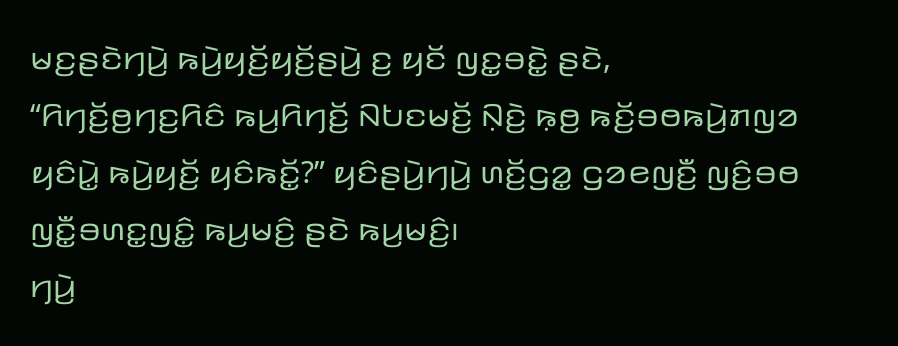ꤗꤢ꤬ꤔꤢꤧꤚꤣꤧ꤬ ꤒꤣꤧ꤬ꤟꤢꤩ꤬ꤟꤢꤩ꤬ꤔꤣꤧ꤬ ꤢ꤬ ꤟꤢꤩ ꤜꤢ꤭ꤋꤢꤧ꤭ ꤔꤢꤧ, “ꤖꤚꤢꤩ꤬ꤥ꤬ꤚꤢ꤬ꤖꤢꤨ ꤒꤣ꤬ꤖꤚꤢꤩ꤬ ꤡꤝꤢꤗꤢꤩ꤬ ꤡ꤫ꤢꤧ꤬ ꤒ꤫ꤥ꤬ ꤒꤢꤩ꤬ꤋꤥꤒꤣꤧ꤬ꤊꤜꤤ ꤟꤢꤨꤣꤧ꤭ ꤒꤣꤧ꤬ꤟꤢꤩ꤬ ꤟꤢꤨꤒꤢꤩ꤭?” ꤟꤢꤨꤔꤣꤧ꤬ꤚꤣꤧ꤬ ꤛꤢꤩ꤬ꤞꤤ꤭ ꤞꤤꤕꤜꤢꤪ꤬ ꤜꤢꤨ꤬ꤋꤥ ꤜꤢꤪ꤭ꤋꤛꤢ꤭ꤜꤢꤨ꤭ ꤒꤣ꤬ꤗꤢꤨ꤬ ꤔꤢꤧ ꤒꤣ꤬ꤗꤢꤨ꤬꤯
ꤚꤣꤧ꤬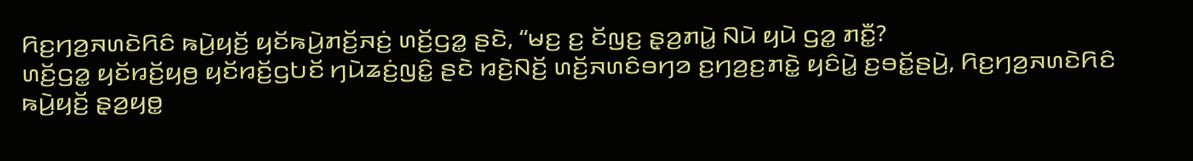ꤖꤢ꤬ꤚꤤ꤬ꤏꤛꤢꤧꤖꤢꤨ ꤒꤣꤧ꤬ꤟꤢꤩ꤬ ꤟꤢꤩꤒꤣꤧ꤬ꤊꤢꤩ꤬ꤏꤢꤦ꤬ ꤛꤢꤩ꤬ꤞꤤ꤭ ꤔꤢꤧ, “ꤗꤢ꤬ ꤢ꤬ ꤢꤩꤜꤢ꤬ ꤔ꤫ꤤ꤬ꤊꤣꤧ꤭ ꤡꤣꤧ ꤟꤣꤧ ꤞꤤ꤭ ꤊꤢꤪ꤭?
ꤛꤢꤩ꤬ꤞꤤ꤭ ꤟꤢꤩꤙꤢꤩ꤬ꤟꤥ꤬ ꤟꤢꤩꤙꤢꤩ꤬ꤞꤝꤢꤩ ꤚꤣꤧꤘꤢꤦ꤬ꤜꤢꤨ꤭ ꤔꤢꤧ ꤙꤢꤧ꤬ꤡꤢꤩ꤬ ꤛꤢꤩ꤬ꤏꤛꤢꤨꤋꤚꤤ ꤢ꤬ꤚꤤ꤬ꤢ꤬ꤊꤢꤧ꤭ ꤟꤢꤨꤣꤧ꤭ ꤢ꤬ꤋꤢꤩ꤭ꤔꤣꤧ꤬, ꤖꤢ꤬ꤚꤤ꤬ꤏꤛꤢꤧꤖꤢꤨ ꤒꤣꤧ꤬ꤟꤢꤩ꤬ ꤔ꤫ꤤ꤬ꤟꤥ꤭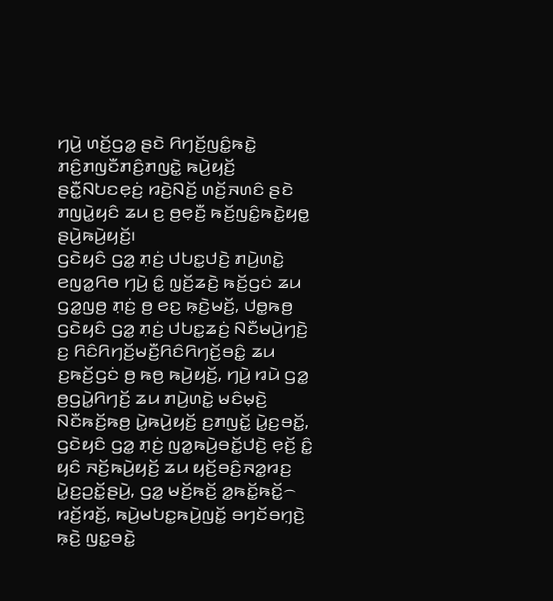ꤚꤣꤧ꤬ ꤛꤢꤩ꤬ꤞꤤ꤭ ꤔꤢꤧ ꤖꤚꤢꤩ꤬ꤜꤢꤨ꤭ꤒꤢꤧ꤭ ꤊꤢꤨ꤬ꤊꤜꤢꤪꤊꤢꤨ꤬ꤊꤜꤢꤧ꤭ ꤒꤣꤧ꤬ꤟꤢꤩ꤬ ꤔꤢꤪ꤭ꤡꤝꤢꤕ꤫ꤢꤦ꤬ ꤙꤢꤧ꤬ꤡꤢꤩ꤬ ꤛꤢꤩ꤬ꤏꤛꤢꤨ ꤔꤢꤧ ꤊꤜꤣꤧ꤭ꤟꤢꤨ ꤘꤣ ꤢ꤬ ꤥ꤬ꤕ꤫ꤢꤪ꤬ ꤒꤢꤩ꤬ꤜꤢꤨ꤭ꤒꤢꤧ꤭ꤟꤥ꤭ ꤔꤣꤧ꤬ꤒꤣꤧ꤬ꤟꤢꤩ꤬꤯
ꤞꤢꤧꤟꤢꤨ ꤞꤤ꤭ ꤊ꤫ꤢꤦ꤬ ꤓꤝꤢ꤭ꤓꤢꤧ꤬ ꤊꤣꤧ꤬ꤛꤢꤧ꤭ ꤕꤜꤤ꤭ꤖꤥ ꤚꤣꤧ꤬ ꤢꤨ꤭ ꤜ꤫ꤢꤩ꤬ꤘꤢꤧ꤬ ꤒꤢꤩ꤬ꤞꤢꤦ ꤘꤣ ꤞꤤ꤭ꤜꤥ꤬ ꤊ꤫ꤢꤦ꤬ ꤥ꤬ ꤕꤢ꤬ ꤒ꤫ꤢꤧ꤬ꤗꤢꤩ꤬, ꤓꤥ꤭ꤒꤥ꤬ ꤞꤢꤧꤟꤢꤨ ꤞꤤ꤭ ꤊ꤫ꤢꤦ꤬ ꤓꤝꤢ꤭ꤘꤢꤦ꤬ ꤡꤢꤪꤗꤣꤧ꤬ꤚꤢꤧ꤬ ꤢ꤬ ꤖꤢꤨꤖꤚꤢꤩ꤬ꤗꤢꤪ꤬ꤖꤢꤨꤖꤚꤢꤩ꤬ꤋꤢꤨ꤭ ꤘꤣ ꤢ꤬ꤒꤢꤩ꤬ꤞꤢꤦ ꤥ꤬ ꤒꤥ꤬ ꤒꤣꤧ꤬ꤟꤢꤩ꤬, ꤚꤣꤧ꤬ ꤙꤣꤧ ꤞꤤ꤭ ꤥ꤬ꤞꤣꤧ꤭ꤖꤚꤢꤩ꤬ ꤘꤣ ꤊꤣꤧ꤬ꤛꤢꤧ꤭ ꤗꤢꤨꤗ꤫ꤢꤧ꤬ ꤡꤢꤪꤒꤢꤩ꤬ꤒꤥ꤬ ꤣꤧ꤭ꤒꤣꤧ꤬ꤟꤢꤩ꤬ ꤢ꤬ꤊꤜꤢꤩ꤭ ꤣꤧ꤭ꤢ꤬ꤋꤢꤩ꤭, ꤞꤢꤧꤟꤢꤨ ꤞꤤ꤭ ꤊ꤫ꤢꤦ꤬ ꤜꤤ꤭ꤒꤣꤧ꤬ꤋꤢꤩ꤭ꤓꤢꤧ꤬ ꤕ꤫ꤢꤩ꤬ ꤢꤨ꤭ ꤟꤢꤨ ꤏꤢꤩ꤬ꤒꤣꤧ꤬ꤟꤢꤩ꤬ ꤘꤣ ꤟꤢꤩ꤬ꤋꤢꤨ꤬ꤏꤤ꤭ꤙꤢ꤬ ꤣꤧ꤭ꤢ꤬ꤑꤢꤩ꤭ꤔꤣꤧ꤬, ꤞꤤ꤭ ꤗꤢꤩ꤬ꤒꤢꤩ꤬ ꤤ꤭ꤒꤢꤩ꤭ꤒꤢꤩ꤭꤮ ꤙꤢꤩ꤬ꤙꤢꤩ꤬, ꤒꤣꤧ꤬ꤗꤝꤢ꤭ꤒꤣꤧ꤬ꤜꤢꤩ꤭ ꤋꤚꤢꤩꤋꤚ꤫ꤢꤧ꤬ ꤒ꤫ꤢꤧ꤬ ꤜꤢ꤭ꤋꤢꤧ꤭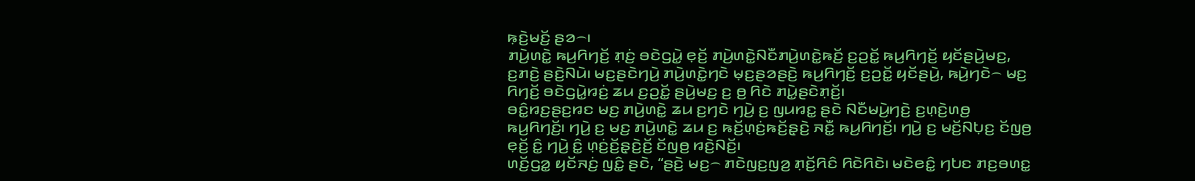ꤒ꤫ꤢꤧ꤬ꤗꤢꤩ꤬ ꤔꤤ꤮꤯
ꤊꤣꤧ꤬ꤛꤢꤧ꤭ ꤒꤣ꤬ꤖꤚꤢꤩ꤬ ꤊ꤫ꤢꤦ꤬ ꤋꤢꤧꤞꤣꤧ꤭ ꤕ꤫ꤢꤩ꤬ ꤊꤣꤧ꤬ꤛꤢꤧ꤭ꤡꤢꤪꤊꤣꤧ꤬ꤛꤢꤧ꤭ꤒꤢꤩ꤬ ꤢ꤬ꤑꤢꤩ꤭ ꤒꤣ꤬ꤖꤚꤢꤩ꤬ ꤟꤢꤩꤔꤣꤧ꤬ꤗꤢ꤬, ꤢ꤬ꤊꤢꤧ꤬ ꤔꤢꤧ꤬ꤡꤣꤧ꤯ ꤗꤢ꤬ꤔꤢꤧꤚꤣꤧ꤬ ꤊꤣꤧ꤬ꤛꤢꤧ꤭ꤚꤢꤧ ꤗ꤫ꤢ꤬ꤔꤤꤔꤢꤧ꤬ ꤒꤣ꤬ꤖꤚꤢꤩ꤬ ꤢ꤬ꤑꤢꤩ꤭ ꤟꤢꤩꤔꤣꤧ꤬, ꤒꤣꤧ꤬ꤚꤢꤧ꤮ ꤗꤢ꤬ ꤖꤚꤢꤩ꤬ ꤋꤢꤧꤞꤣꤧ꤭ꤙꤢꤦ꤬ ꤘꤣ ꤢ꤬ꤑꤢꤩ꤭ ꤔꤣꤧ꤬ꤗꤢ꤬ ꤢ꤬ ꤥ꤬ ꤖꤢꤧ ꤊꤣꤧ꤭ꤔꤢꤧꤊ꤫ꤢꤩ꤬꤯
ꤋꤢꤨ꤭ꤙꤢ꤬ꤔꤢ꤬ꤙꤢ ꤗꤢ꤬ ꤊꤣꤧ꤬ꤛꤢꤧ꤭ ꤘꤣ ꤢ꤬ꤚꤢꤧ ꤚꤣꤧ꤬ ꤢ꤬ ꤜꤣꤙꤢ꤭ ꤔꤢꤧ ꤡꤢꤪꤗꤣꤧ꤬ꤚꤢꤧ꤬ ꤢ꤬ꤛ꤫ꤢꤧ꤬ꤛꤥ꤬ ꤒꤣ꤬ꤖꤚꤢꤩ꤬꤯ ꤚꤣꤧ꤬ ꤢ꤬ ꤗꤢ꤬ ꤊꤣꤧ꤬ꤛꤢꤧ꤭ ꤘꤣ ꤢ꤬ ꤒꤢꤩ꤬ꤛ꤫ꤢꤦ꤬ꤒꤢꤩ꤬ꤔ꤫ꤢꤧ꤬ ꤏꤢꤪ꤭ ꤒꤣ꤬ꤖꤚꤢꤩ꤬꤯ ꤚꤣꤧ꤬ ꤢ꤬ ꤗꤢꤩ꤬ꤡꤝ꤫ꤢ꤬ ꤢꤩꤜꤥ꤬ ꤕ꤫ꤢꤩ꤬ ꤢꤨ꤭ ꤚꤣꤧ꤬ ꤢꤨ꤭ ꤛ꤫ꤢꤦ꤬ꤢꤩ꤬ꤔ꤫ꤢꤧ꤬ꤢꤩ꤬ ꤢꤩꤜꤥ꤬ ꤙꤢꤧ꤬ꤡꤢꤩ꤬꤯
ꤛꤢꤩ꤬ꤞꤤ꤭ ꤟꤢꤩꤏꤢꤦ꤬ ꤜꤢꤨ꤭ ꤔꤢꤧ, “ꤔꤢꤧ꤬ ꤗꤢ꤬꤮ ꤊꤢꤧꤜꤢ꤬ꤜꤤ꤬ ꤊ꤫ꤢꤩ꤬ꤖꤢꤨ ꤖꤢꤧꤖꤢꤧ꤯ ꤗꤢꤧꤕꤢꤨ꤭ ꤚꤝꤢ ꤊꤢ꤬ꤋꤛꤢ꤭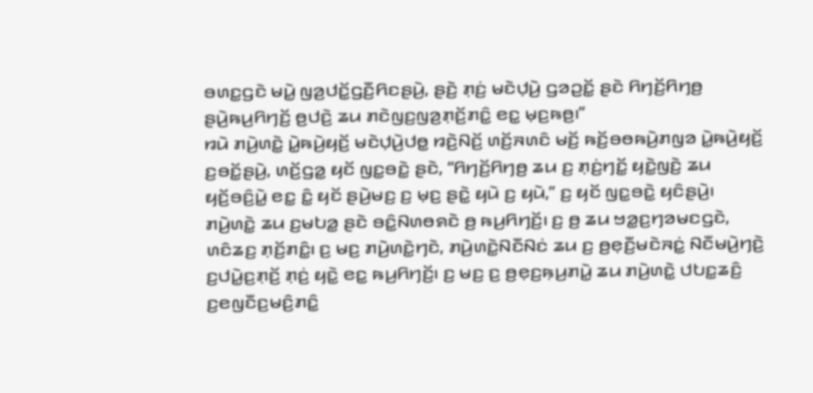ꤋꤛꤢ꤭ꤞꤢꤧ ꤗꤣꤧ꤭ ꤜꤤ꤬ꤓꤢꤩ꤭ꤞꤢꤪ꤬ꤖꤢꤔꤣꤧ꤬, ꤔꤢꤧ꤬ ꤊ꤫ꤢꤦ꤬ ꤗꤢꤧꤓ꤫ꤣꤧ꤬ ꤞꤤꤑꤢꤩ꤭ ꤔꤢꤧ ꤖꤚꤢꤩ꤬ꤖꤚꤥ꤬ ꤔꤣꤧ꤬ꤒꤣ꤬ꤖꤚꤢꤩ꤬ ꤥ꤬ꤓꤢꤧ꤬ ꤘꤣ ꤊꤢꤧꤜꤢ꤬ꤜꤤ꤬ꤊ꤫ꤢꤩ꤬ꤊꤢꤨ꤭ ꤕꤢ꤭ ꤗ꤫ꤢ꤬ꤒꤥ꤬꤯”
ꤙꤣꤧ ꤊꤣꤧ꤬ꤛꤢꤧ꤭ ꤣꤧ꤭ꤒꤣꤧ꤬ꤟꤢꤩ꤬ ꤗꤢꤧꤓ꤫ꤣꤧ꤬ꤓꤥ꤭ ꤙꤢꤧ꤬ꤡꤢꤩ꤬ ꤛꤢꤩ꤬ꤏꤛꤢꤨ ꤗꤢꤩ꤬ ꤒꤢꤩ꤬ꤋꤥꤒꤣꤧ꤬ꤊꤜꤤ ꤣꤧ꤭ꤒꤣꤧ꤬ꤟꤢꤩ꤬ ꤢ꤬ꤋꤢꤩ꤭ꤔꤣꤧ꤬, ꤛꤢꤩ꤬ꤞꤤ꤭ ꤟꤢꤩ ꤜꤢ꤭ꤋꤢꤧ꤭ ꤔꤢꤧ, “ꤖꤚꤢꤩ꤬ꤖꤚꤥ꤬ ꤘꤣ ꤢ꤬ ꤊ꤫ꤢꤦ꤬ꤚꤢꤩ꤭ ꤟꤢꤧ꤭ꤜꤢꤧ꤬ ꤘꤣ ꤟꤢꤩ꤬ꤋꤢꤨ꤬ꤣꤧ꤭ ꤕꤢ꤭ ꤢꤨ꤭ ꤟꤢꤩ ꤔꤣꤧ꤬ꤗꤢ꤬ ꤢ꤬ ꤗ꤫ꤢ꤬ ꤔꤢꤧ꤭ ꤟꤣꤧ ꤢ꤬ ꤟꤣꤧ,” ꤢ꤬ ꤟꤢꤩ ꤜꤢ꤭ꤋꤢꤧ꤭ ꤟꤢꤨꤔꤣꤧ꤬꤯
ꤊꤣꤧ꤬ꤛꤢꤧ꤭ ꤘꤣ ꤢ꤬ꤗꤝꤤ꤭ ꤔꤢꤧ ꤋꤢꤨ꤭ꤡꤛꤥꤎꤢꤧ ꤥ꤬ ꤒꤣ꤬ꤖꤚꤢꤩ꤬꤯ ꤢ꤬ ꤥ꤬ ꤘꤣ ꤠꤤ꤭ꤢ꤬ꤚꤤꤗꤢꤞꤢꤧ, ꤛꤢꤨꤘꤢ꤬ ꤊ꤫ꤢꤩ꤬ꤊꤢꤨ꤭꤯ ꤢ꤬ ꤗꤢ꤬ ꤊꤣꤧ꤬ꤛꤢꤧ꤭ꤚꤢꤧ, ꤊꤣꤧ꤬ꤛꤢꤧ꤭ꤡꤢꤪꤡꤢꤦ ꤘꤣ ꤢ꤬ ꤥ꤬ꤕ꤫ꤢꤪ꤬ꤗꤢꤧꤏꤢꤦ꤭ ꤡꤢꤪꤗꤣꤧ꤬ꤚꤢꤧ꤬ ꤢ꤬ꤓꤣꤧ꤭ꤢ꤬ꤊ꤫ꤢꤩ꤬ ꤊ꤫ꤢꤦ꤬ ꤟꤢꤧ꤭ ꤕꤢ꤭ ꤒꤣ꤬ꤖꤚꤢꤩ꤬꤯ ꤢ꤬ ꤗꤢ꤬ ꤢ꤬ ꤥ꤬ꤕ꤫ꤢ꤬ꤒ꤫ꤣ꤬ꤊꤣꤧ꤭ ꤘꤣ ꤊꤣꤧ꤬ꤛꤢꤧ꤭ ꤓꤝꤢ꤭ꤘꤢꤨ꤬ ꤢ꤬ꤕꤜꤢꤪꤢ꤬ꤗꤢꤨ꤬ꤊꤢꤨ꤭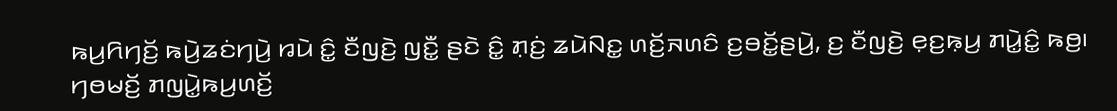ꤒꤣ꤬ꤖꤚꤢꤩ꤬ ꤒꤣꤧ꤬ꤘꤢꤦꤚꤣꤧ꤬ ꤙꤣꤧ ꤢꤨ꤭ ꤢꤪꤜꤢꤧ꤬ ꤜꤢꤪ꤭ ꤔꤢꤧ ꤢꤨ꤭ ꤊ꤫ꤢꤦ꤬ ꤘꤣꤧꤡꤢ꤭ ꤛꤢꤩ꤬ꤏꤛꤢꤨ ꤢ꤬ꤋꤢꤩ꤭ꤔꤣꤧ꤬, ꤢ꤬ ꤢꤪꤜꤢꤧ꤬ ꤕ꤫ꤢ꤬ꤒ꤫ꤣ꤬ ꤊꤣꤧ꤭ꤢꤨ꤭ ꤒꤥ꤬꤯
ꤚꤥꤗꤢꤩ꤬ ꤊꤜꤣꤧ꤭ꤒꤣ꤬ꤛꤢꤩ꤬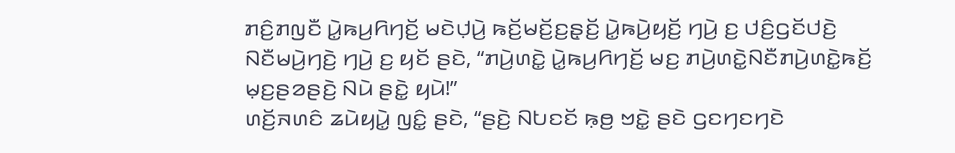ꤊꤢꤨ꤬ꤊꤜꤢꤪ ꤣꤧ꤭ꤒꤣ꤬ꤖꤚꤢꤩ꤬ ꤗꤢꤧꤓ꤫ꤣꤧ꤬ ꤒꤢꤩ꤬ꤗꤢꤩ꤬ꤢ꤬ꤔ꤫ꤢꤩ꤬ ꤣꤧ꤭ꤒꤣꤧ꤬ꤟꤢꤩ꤬ ꤚꤣꤧ꤬ ꤢ꤬ ꤓꤢꤨ꤬ꤞꤢꤩꤓꤢꤧ꤬ ꤡꤢꤪꤗꤣꤧ꤬ꤚꤢꤧ꤬ ꤚꤣꤧ꤬ ꤢ꤬ ꤟꤢꤩ ꤔꤢꤧ, “ꤊꤣꤧ꤬ꤛꤢꤧ꤭ ꤣꤧ꤭ꤒꤣ꤬ꤖꤚꤢꤩ꤬ ꤗꤢ꤬ ꤊꤣꤧ꤬ꤛꤢꤧ꤭ꤡꤢꤪꤊꤣꤧ꤬ꤛꤢꤧ꤭ꤒꤢꤩ꤬ ꤗ꤫ꤢ꤬ꤔꤤꤔꤢꤧ꤬ ꤡꤣꤧ ꤔꤢꤧ꤭ ꤟꤣꤧ!”
ꤛꤢꤩ꤬ꤏꤛꤢꤨ ꤘꤣꤧꤟꤣꤧ꤭ ꤜꤢꤨ꤭ ꤔꤢꤧ, “ꤔꤢꤧ꤬ ꤡꤝꤢꤢꤩ ꤒ꤫ꤥ꤬ ꤠꤢꤧ꤭ ꤔꤢꤧ ꤞꤢꤚꤢꤚꤢꤧ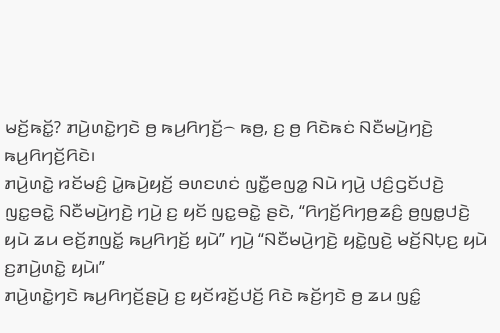ꤗꤢꤩ꤬ꤒꤢꤩ꤭? ꤊꤣꤧ꤬ꤛꤢꤧ꤭ꤚꤢꤧ ꤥ꤬ ꤒꤣ꤬ꤖꤚꤢꤩ꤬꤮ ꤒꤥ꤬, ꤢ꤬ ꤥ꤬ ꤖꤢꤧꤒꤢꤦ ꤡꤢꤪꤗꤣꤧ꤬ꤚꤢꤧ꤬ ꤒꤣ꤬ꤖꤚꤢꤩ꤬ꤖꤢꤧ꤯
ꤊꤣꤧ꤬ꤛꤢꤧ꤭ ꤙꤢꤩꤗꤢꤨ꤬ ꤣꤧ꤭ꤒꤣꤧ꤬ꤟꤢꤩ꤬ ꤋꤛꤢꤛꤢꤦ ꤜꤢꤪ꤭ꤕꤜꤤ꤭ ꤡꤣꤧ ꤚꤣꤧ꤬ ꤓꤢꤨ꤬ꤞꤢꤩꤓꤢꤧ꤬ ꤜꤢ꤭ꤋꤢꤧ꤭ ꤡꤢꤪꤗꤣꤧ꤬ꤚꤢꤧ꤬ ꤚꤣꤧ꤬ ꤢ꤬ ꤟꤢꤩ ꤜꤢ꤭ꤋꤢꤧ꤭ ꤔꤢꤧ, “ꤖꤚꤢꤩ꤬ꤖꤚꤥ꤬ꤘꤢꤨ꤬ ꤥ꤬ꤜꤥ꤭ꤓꤢꤧ꤬ ꤟꤣꤧ ꤘꤣ ꤕꤢꤩ꤬ꤊꤜꤢꤩ꤭ ꤒꤣ꤬ꤖꤚꤢꤩ꤬ ꤟꤣꤧ” ꤚꤣꤧ꤬ “ꤡꤢꤪꤗꤣꤧ꤬ꤚꤢꤧ꤬ ꤟꤢꤧ꤭ꤜꤢꤧ꤬ ꤗꤢꤩ꤬ꤡꤝ꤫ꤢ꤬ ꤟꤣꤧ ꤢ꤬ꤊꤣꤧ꤬ꤛꤢꤧ꤭ ꤟꤣꤧ꤯”
ꤊꤣꤧ꤬ꤛꤢꤧ꤭ꤚꤢꤧ ꤒꤣ꤬ꤖꤚꤢꤩ꤬ꤔꤣꤧ꤬ ꤢ꤬ ꤟꤢꤩꤙꤢꤩ꤬ꤓꤢꤩ꤬ ꤖꤢꤧ ꤒꤢꤩ꤬ꤚꤢꤧ ꤥ꤬ ꤘꤣ ꤜꤢꤨ꤭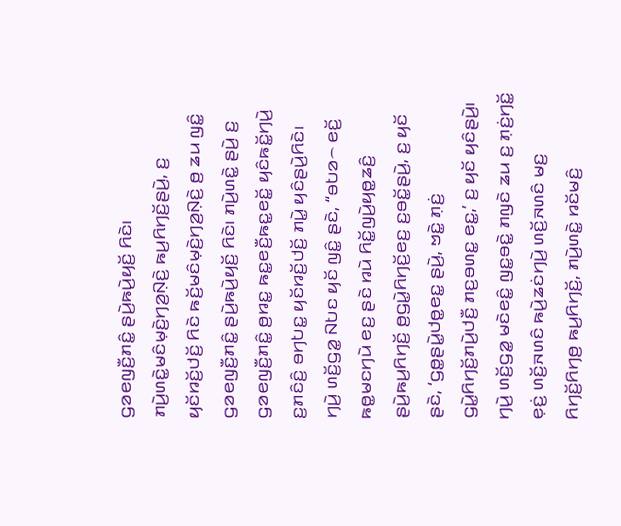ꤞꤤꤕꤜꤢꤪ꤬ꤊꤢꤨ꤭ ꤔꤣꤧ꤬ꤒꤣꤧ꤬ꤟꤢꤩ꤬ ꤖꤢꤧ꤯ ꤊꤣꤧ꤬ꤛꤢꤧ꤭ꤗꤢꤨꤗ꤫ꤢꤧ꤬ꤚꤤ꤬ꤡ꤫ꤢꤧ꤬ ꤒꤣ꤬ꤖꤚꤢꤩ꤬ꤔꤣꤧ꤬, ꤢ꤬ ꤟꤢꤩꤙꤢꤩ꤬ꤓꤢꤩ꤬ ꤖꤢꤧ ꤒꤢꤩ꤬ꤗꤢꤨꤗ꤫ꤢꤧ꤬ꤚꤤ꤬ꤡ꤫ꤢꤧ꤬ ꤥ꤬ ꤘꤣ ꤜꤢꤨ꤭ ꤞꤤꤕꤜꤢꤪ꤬ꤊꤢꤨ꤭ ꤔꤣꤧ꤬ꤒꤣꤧ꤬ꤟꤢꤩ꤬ ꤖꤢꤧ꤯ ꤊꤣꤧ꤬ꤛꤢꤧ꤭ ꤔꤣꤧ꤬ ꤢ꤬ ꤞꤤꤕꤜꤢꤪ꤬ꤊꤢꤨ꤭ ꤥ꤬ꤙꤢ꤭ ꤒꤢ꤭ꤕꤢꤪ꤬ꤒꤢ꤭ꤕꤢꤩ꤭ ꤟꤢꤨꤒꤢꤩ꤭ꤚꤣꤧ꤬ ꤢ꤬ꤊꤢꤨꤢꤨ꤬ ꤋꤚꤝꤢ꤭ ꤟꤢꤩꤙꤢꤩ꤬ꤓꤢꤩ꤬ ꤊꤣꤧ꤭ ꤟꤢꤨꤔꤣꤧ꤬ꤖꤢꤧ꤯
ꤚꤣꤧ꤬ ꤛꤢꤩ꤬ꤞꤤ꤭ ꤡꤝꤢ ꤟꤢꤩ ꤜꤢꤨ꤭ ꤔꤢꤧ, “ꤋꤝꤤ꤮ ꤕꤢꤩ꤬ ꤒꤥ꤭ꤗꤢꤚꤣꤧ ꤕꤢ꤬ ꤔꤢꤧ ꤙꤣꤧ ꤖꤢꤩ꤭ꤜꤣꤧ꤬ꤟꤥ꤭ꤘꤢꤨ꤬ ꤔꤣꤧ꤬ꤒꤣ꤬ꤖꤚꤢꤩ꤬ ꤥ꤬ꤞꤣꤧ꤭ꤖꤚꤢꤩ꤬ꤕꤢ꤬ ꤢ꤬ꤋꤢꤩ꤭ꤔꤣꤧ꤬, ꤢ꤬ ꤟꤢꤩ ꤔꤢꤧ, ‘ꤞꤥ꤭ꤔꤣꤧ꤭ꤓꤥ꤭ꤕꤢ꤭ ꤔꤣꤧ꤬, ꤠꤢꤧ꤭ ꤊ꤫ꤢꤦ꤬ ꤞꤣꤧ꤭ꤖꤚꤢꤩ꤬ꤊꤣꤧ꤬ꤓꤢꤪ꤬ ꤊꤢ꤬ꤋꤛꤢ꤭ ꤕꤢ꤭,’ ꤢ꤬ ꤟꤢꤩ ꤟꤢꤨꤔꤣꤧ꤬꤯
ꤚꤣꤧ꤬ ꤛꤢꤩ꤬ꤞꤤ꤭ ꤗꤢꤧꤕꤢꤨ꤭ ꤜꤢ꤭ꤋꤢꤧ꤭ ꤊꤜꤢꤧ ꤘꤣ ꤢ꤬ ꤊ꤫ꤢꤦ꤬ꤚꤢꤩ꤭ ꤕ꤫ꤢꤦ꤬ ꤛꤢꤩ꤬ꤏꤛꤢꤨ ꤒꤣꤧ꤬ꤘꤢꤦꤚꤣꤧ꤬ ꤛꤢꤩ꤬ꤏꤛꤢꤨ ꤗꤢ꤬ ꤖꤚꤢꤩ꤬ꤖꤚꤥ꤬ ꤒꤣ꤬ꤖꤚꤢꤩ꤬, ꤊꤣꤧ꤬ꤛꤢꤧ꤭ ꤙꤢꤩꤗꤢꤨ꤬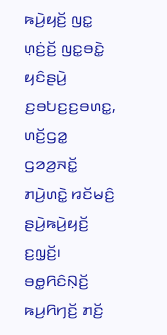ꤒꤣꤧ꤬ꤟꤢꤩ꤬ ꤜꤢ꤭ ꤛ꤫ꤢꤦ꤬ꤢꤩ꤬ ꤜꤢ꤭ꤋꤢꤧ꤭ ꤟꤢꤨꤔꤣꤧ꤬ ꤢ꤬ꤋꤝꤢ꤬ꤢ꤬ꤋꤛꤢ꤭, ꤛꤢꤩ꤬ꤞꤤ꤭ ꤞꤤꤤ꤬ꤏꤢꤩ꤭ ꤊꤣꤧ꤬ꤛꤢꤧ꤭ ꤙꤢꤩꤗꤢꤨ꤬ ꤔꤣꤧ꤬ꤒꤣꤧ꤬ꤟꤢꤩ꤬ ꤢ꤬ꤜ꤫ꤢꤩ꤬꤯
ꤋꤥ꤭ꤖꤢꤨꤡ꤫ꤢꤩ꤬ ꤒꤣ꤬ꤖꤚꤢꤩ꤬ ꤊꤢꤩ꤬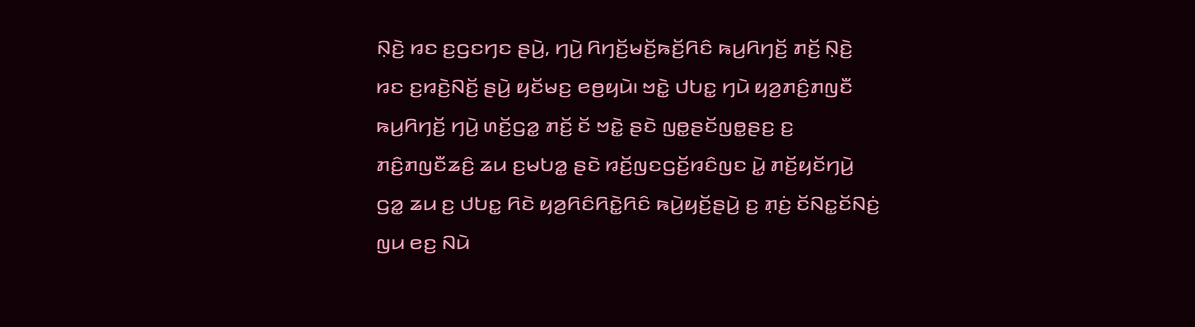ꤡ꤫ꤢꤧ꤬ ꤙꤢ ꤢ꤬ꤞꤢꤚꤢ ꤔꤣꤧ꤬, ꤚꤣꤧ꤬ ꤖꤚꤢꤩ꤬ꤗꤢꤩ꤬ꤒꤢꤩ꤬ꤖꤢꤨ ꤒꤣ꤬ꤖꤚꤢꤩ꤬ ꤊꤢꤩ꤬ ꤡ꤫ꤢꤧ꤬ ꤙꤢ ꤢ꤬ꤙꤢꤧ꤬ꤡꤢꤩ꤬ ꤔꤣꤧ꤬ ꤟꤢꤩꤗꤢ꤬ ꤕꤥ꤬ꤟꤣꤧ꤯ ꤠꤢꤧ꤭ ꤓꤝꤢ꤭ ꤚꤣꤧ ꤟꤤ꤬ꤊꤢꤨ꤬ꤊꤜꤢꤪ ꤒꤣ꤬ꤖꤚꤢꤩ꤬ ꤚꤣꤧ꤬ ꤛꤢꤩ꤬ꤞꤤ꤭ ꤊꤢꤩ꤬ ꤢꤩ ꤠꤢꤧ꤭ ꤔꤢꤧ ꤜꤥ꤭ꤔꤢꤩꤜꤥ꤭ꤔꤢ꤬ ꤢ꤬ ꤊꤢꤨ꤬ꤊꤜꤢꤪꤘꤢꤨ꤬ ꤘꤣ ꤢ꤬ꤗꤝꤤ꤭ ꤔꤢꤧ ꤙꤢꤩ꤬ꤜꤢꤞꤢꤩ꤬ꤙꤢꤨꤜꤢ ꤣꤧ꤭ ꤊꤢꤩ꤬ꤟꤢꤩꤚꤣꤧ꤬ ꤞꤤ꤭ ꤘꤣ ꤢ꤬ ꤓꤝꤢ꤭ ꤖꤢꤧ ꤟꤤ꤬ꤖꤢꤨꤖꤢꤧ꤭ꤖꤢꤨ ꤒꤣꤧ꤬ꤟꤢꤩ꤬ꤔꤣꤧ꤬ ꤢ꤬ ꤊ꤫ꤢꤦ꤬ ꤢꤩꤡꤢ꤭ꤢꤩꤡꤢꤦ꤬ ꤜꤣ ꤕꤢ꤬ ꤡꤣꤧ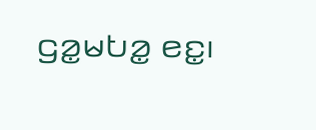ꤞꤤ꤭ꤗꤝꤤ꤭ ꤕꤢ꤭꤯